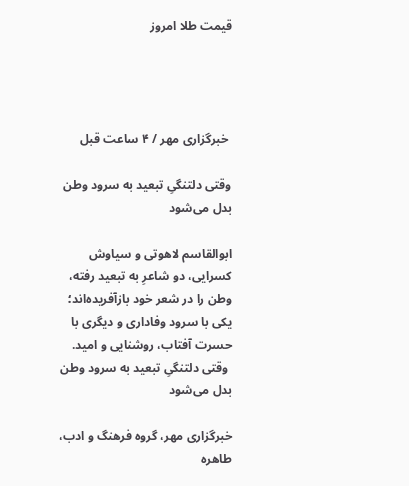قیمت طلا امروز




 خبرگزاری مهر / ۴ ساعت قبل

وقتی دلتنگیِ تبعید به سرود وطن بدل می‌شود

ابوالقاسم لاهوتی و سیاوش کسرایی، دو شاعرِ به تبعید رفته، وطن را در شعر خود بازآفریده‌اند؛ یکی با سرود وفاداری و دیگری با حسرت آفتاب، روشنایی و امید.
 وقتی دلتنگیِ تبعید به سرود وطن بدل می‌شود

خبرگزاری مهر، گروه فرهنگ و ادب، طاهره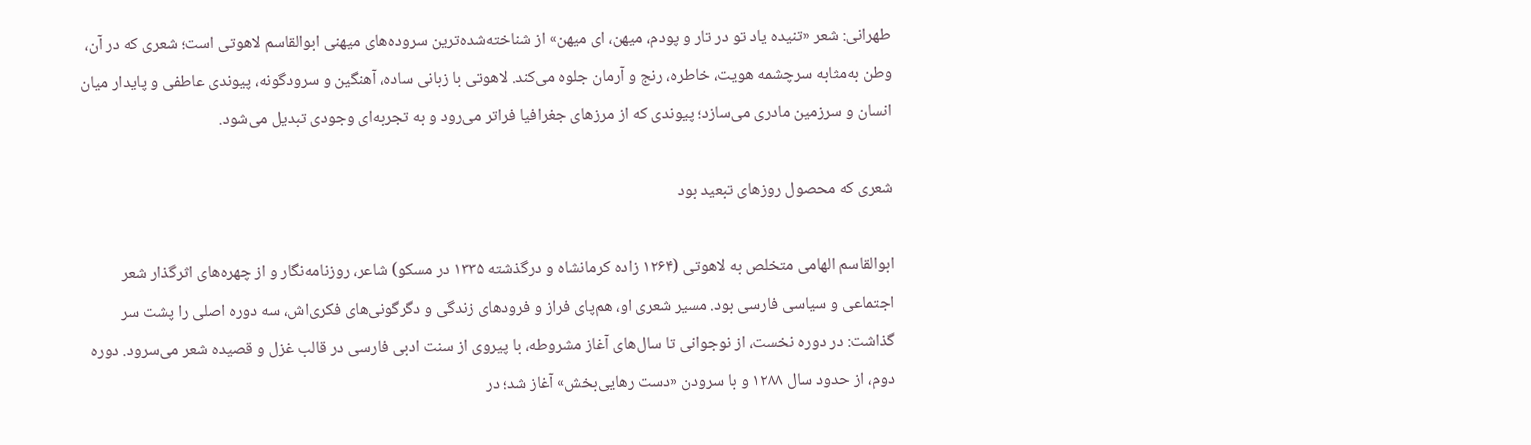طهرانی: شعر «تنیده یاد تو در تار و پودم، میهن، ای میهن» از شناخته‌شده‌ترین سروده‌های میهنی ابوالقاسم لاهوتی است؛ شعری که در آن، وطن به‌مثابه سرچشمه هویت، خاطره، رنج و آرمان جلوه می‌کند. لاهوتی با زبانی ساده، آهنگین و سرودگونه، پیوندی عاطفی و پایدار میان انسان و سرزمین مادری می‌سازد؛ پیوندی که از مرزهای جغرافیا فراتر می‌رود و به تجربه‌ای وجودی تبدیل می‌شود.

شعری که محصول روزهای تبعید بود

ابوالقاسم الهامی متخلص به لاهوتی (۱۲۶۴ زاده کرمانشاه و درگذشته ۱۳۳۵ در مسکو) شاعر، روزنامه‌نگار و از چهره‌های اثرگذار شعر اجتماعی و سیاسی فارسی بود. مسیر شعری او، هم‌پای فراز و فرودهای زندگی و دگرگونی‌های فکری‌اش، سه دوره اصلی را پشت سر گذاشت: در دوره نخست، از نوجوانی تا سال‌های آغاز مشروطه، با پیروی از سنت ادبی فارسی در قالب غزل و قصیده شعر می‌سرود. دوره دوم، از حدود سال ۱۲۸۸ و با سرودن «دست رهایی‌بخش» آغاز شد؛ در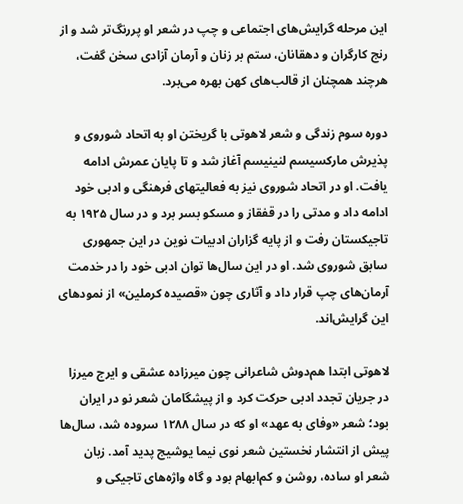این مرحله گرایش‌های اجتماعی و چپ در شعر او پررنگ‌تر شد و از رنج کارگران و دهقانان، ستم بر زنان و آرمان آزادی سخن گفت، هرچند همچنان از قالب‌های کهن بهره می‌برد.

دوره سوم زندگی و شعر لاهوتی با گریختن او به اتحاد شوروی و پذیرش مارکسیسم لنینیسم آغاز شد و تا پایان عمرش ادامه یافت. او در اتحاد شوروی نیز به فعالیتهای فرهنگی و ادبی خود ادامه داد و مدتی را در قفقاز و مسکو بسر برد و در سال ۱۹۲۵ به تاجیکستان رفت و از پایه گزاران ادبیات نوین در این جمهوری سابق شوروی شد. او در این سال‌ها توان ادبی خود را در خدمت آرمان‌های چپ قرار داد و آثاری چون «قصیده کرملین» از نمودهای این گرایش‌اند.

لاهوتی ابتدا هم‌دوش شاعرانی چون میرزاده عشقی و ایرج میرزا در جریان تجدد ادبی حرکت کرد و از پیشگامان شعر نو در ایران بود؛ شعر «وفای به عهد» او که در سال ۱۲۸۸ سروده شد، سال‌ها پیش از انتشار نخستین شعر نوی نیما یوشیج پدید آمد. زبان شعر او ساده، روشن و کم‌ابهام بود و گاه واژه‌های تاجیکی و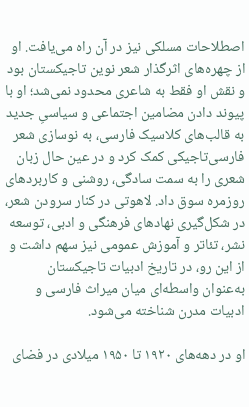اصطلاحات مسلکی نیز در آن راه می‌یافت. او از چهره‌های اثرگذار شعر نوین تاجیکستان بود و نقش او فقط به شاعری محدود نمی‌شد؛ او با پیوند دادن مضامین اجتماعی و سیاسیِ جدید به قالب‌های کلاسیک فارسی، به نوسازی شعر فارسی‌تاجیکی کمک کرد و در عین حال زبان شعری را به سمت سادگی، روشنی و کاربردهای روزمره سوق داد. لاهوتی در کنار سرودن شعر، در شکل‌گیری نهادهای فرهنگی و ادبی، توسعه نشر، تئاتر و آموزش عمومی نیز سهم داشت و از این رو، در تاریخ ادبیات تاجیکستان به‌عنوان واسطه‌ای میان میراث فارسی و ادبیات مدرن شناخته می‌شود.

او در دهه‌های ۱۹۲۰ تا ۱۹۵۰ میلادی در فضای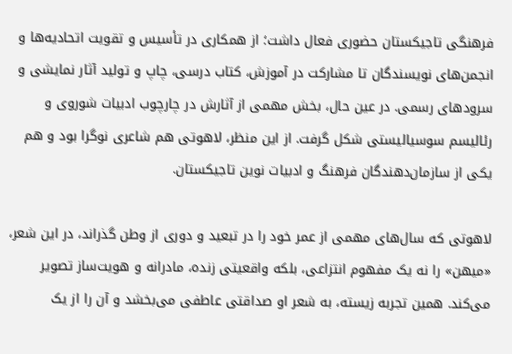فرهنگی تاجیکستان حضوری فعال داشت؛ از همکاری در تأسیس و تقویت اتحادیه‌ها و انجمن‌های نویسندگان تا مشارکت در آموزش، کتاب درسی، چاپ و تولید آثار نمایشی و سرودهای رسمی. در عین حال، بخش مهمی از آثارش در چارچوب ادبیات شوروی و رئالیسم سوسیالیستی شکل گرفت. از این منظر، لاهوتی هم شاعری نوگرا بود و هم یکی از سازمان‌دهندگان فرهنگ و ادبیات نوین تاجیکستان.

لاهوتی که سال‌های مهمی از عمر خود را در تبعید و دوری از وطن گذراند، در این شعر، «میهن» را نه یک مفهوم انتزاعی، بلکه واقعیتی زنده، مادرانه و هویت‌ساز تصویر می‌کند. همین تجربه زیسته، به شعر او صداقتی عاطفی می‌بخشد و آن را از یک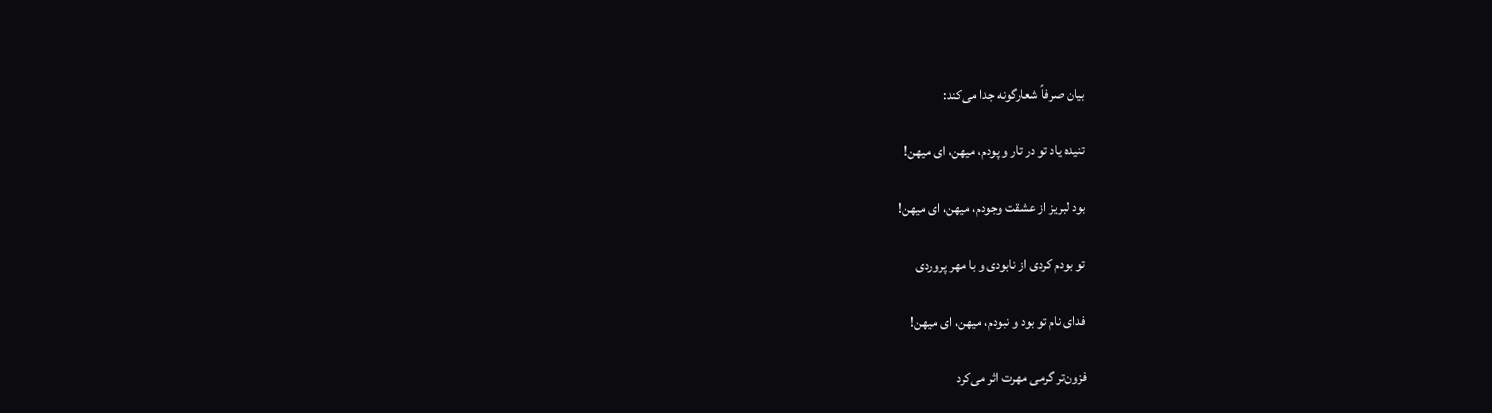بیان صرفاً شعارگونه جدا می‌کند:

تنیده یاد تو در تار و پودم، میهن، ای میهن!

بود لبریز از عشقت وجودم، میهن، ای میهن!

تو بودم کردی از نابودی و با مهر پروردی

فدای نام تو بود و نبودم، میهن، ای میهن!

فزون‌تر گرمی مهرت اثر می‌کرد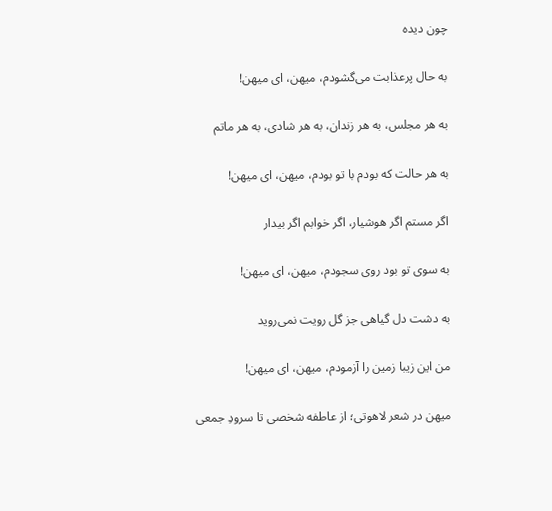چون دیده

به حال پرعذابت می‌گشودم، میهن، ای میهن!

به هر مجلس، به هر زندان، به هر شادی، به هر ماتم

به هر حالت که بودم با تو بودم، میهن، ای میهن!

اگر مستم اگر هوشیار، اگر خوابم اگر بیدار

به سوی تو بود روی سجودم، میهن، ای میهن!

به دشت دل گیاهی جز گل رویت نمی‌روید

من این زیبا زمین را آزمودم، میهن، ای میهن!

میهن در شعر لاهوتی؛ از عاطفه شخصی تا سرودِ جمعی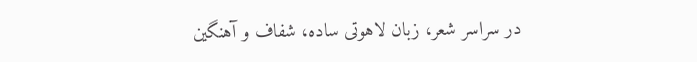در سراسر شعر، زبان لاهوتی ساده، شفاف و آهنگین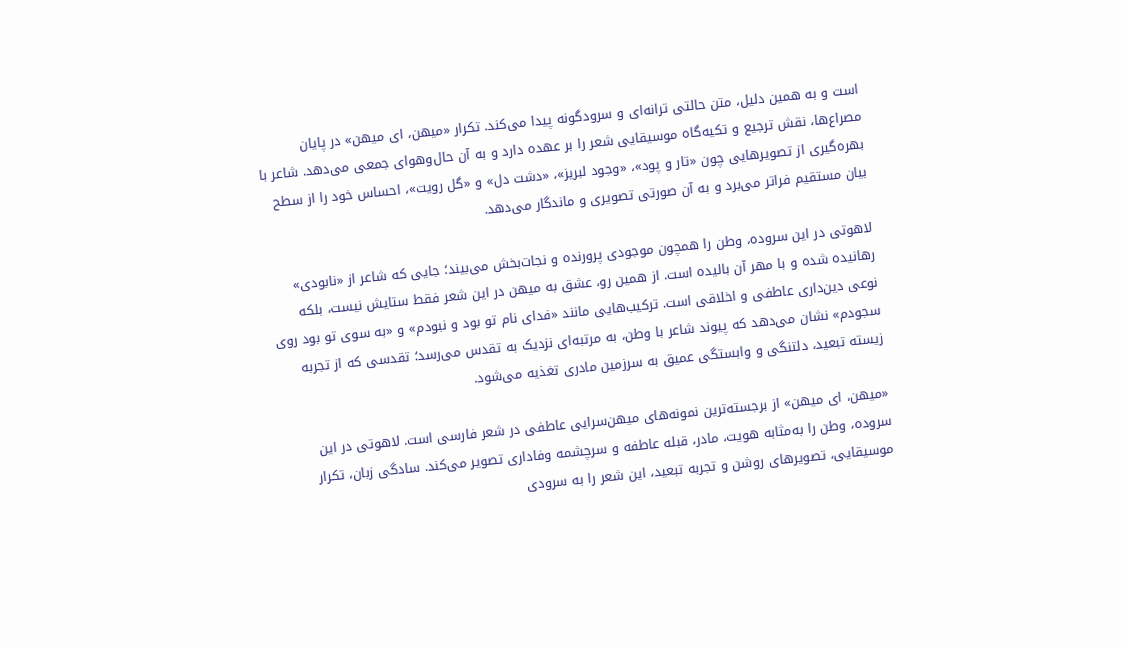است و به همین دلیل، متن حالتی ترانه‌ای و سرودگونه پیدا می‌کند. تکرار «میهن، ای میهن» در پایان مصراع‌ها، نقش ترجیع و تکیه‌گاه موسیقایی شعر را بر عهده دارد و به آن حال‌وهوای جمعی می‌دهد. شاعر با بهره‌گیری از تصویرهایی چون «تار و پود»، «وجود لبریز»، «دشت دل» و «گل رویت»، احساس خود را از سطح بیان مستقیم فراتر می‌برد و به آن صورتی تصویری و ماندگار می‌دهد.

لاهوتی در این سروده، وطن را همچون موجودی پرورنده و نجات‌بخش می‌بیند؛ جایی که شاعر از «نابودی» رهانیده شده و با مهر آن بالیده است. از همین رو، عشق به میهن در این شعر فقط ستایش نیست، بلکه نوعی دین‌داری عاطفی و اخلاقی است. ترکیب‌هایی مانند «فدای نام تو بود و نبودم» و «به سوی تو بود روی سجودم» نشان می‌دهد که پیوند شاعر با وطن، به مرتبه‌ای نزدیک به تقدس می‌رسد؛ تقدسی که از تجربه زیسته تبعید، دلتنگی و وابستگی عمیق به سرزمین مادری تغذیه می‌شود.

«میهن، ای میهن» از برجسته‌ترین نمونه‌های میهن‌سرایی عاطفی در شعر فارسی است. لاهوتی در این سروده، وطن را به‌مثابه هویت، مادر، قبله عاطفه و سرچشمه وفاداری تصویر می‌کند. سادگی زبان، تکرار موسیقایی، تصویرهای روشن و تجربه تبعید، این شعر را به سرودی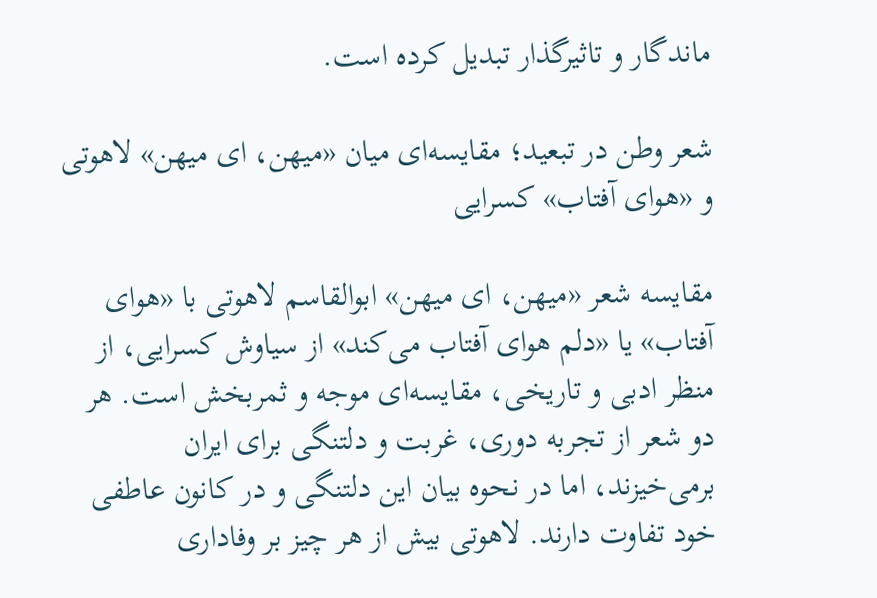ماندگار و تاثیرگذار تبدیل کرده است.

شعر وطن در تبعید؛ مقایسه‌ای میان «میهن، ای میهن» لاهوتی و «هوای آفتاب» کسرایی

مقایسه شعر «میهن، ای میهن» ابوالقاسم لاهوتی با «هوای آفتاب» یا «دلم هوای آفتاب می‌کند» از سیاوش کسرایی، از منظر ادبی و تاریخی، مقایسه‌ای موجه و ثمربخش است. هر دو شعر از تجربه دوری، غربت و دلتنگی برای ایران برمی‌خیزند، اما در نحوه بیان این دلتنگی و در کانون عاطفی خود تفاوت دارند. لاهوتی بیش از هر چیز بر وفاداری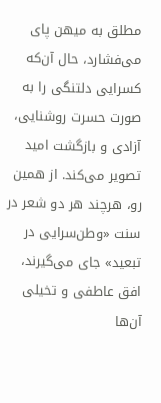مطلق به میهن پای می‌فشارد، حال آن‌که کسرایی دلتنگی را به صورت حسرت روشنایی، آزادی و بازگشت امید تصویر می‌کند. از همین رو، هرچند هر دو شعر در سنت «وطن‌سرایی در تبعید» جای می‌گیرند، افق عاطفی و تخیلی آن‌ها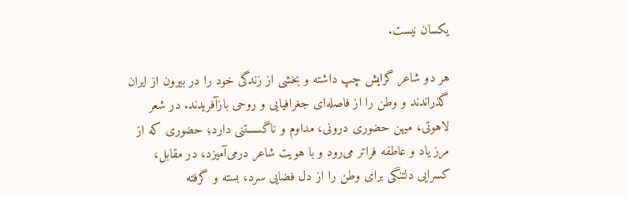یکسان نیست.

هر دو شاعر گرایش چپ داشته و بخشی از زندگی خود را در بیرون از ایران گذراندند و وطن را از فاصله‌ای جغرافیایی و روحی بازآفریدند. در شعر لاهوتی، میهن حضوری درونی، مداوم و ناگسستنی دارد؛ حضوری که از مرز یاد و عاطفه فراتر می‌رود و با هویت شاعر درمی‌آمیزد، در مقابل، کسرایی دلتنگی برای وطن را از دل فضایی سرد، بسته و گرفته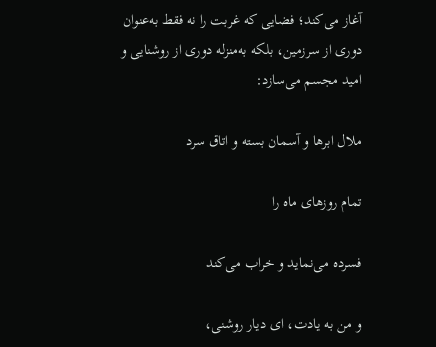آغاز می‌کند؛ فضایی که غربت را نه فقط به‌عنوان دوری از سرزمین، بلکه به‌منزله دوری از روشنایی و امید مجسم می‌سازد:

ملال ابرها و آسمان بسته و اتاق سرد

تمام روزهای ماه را

فسرده می‌نماید و خراب می‌کند

و من به یادت، ای دیار روشنی،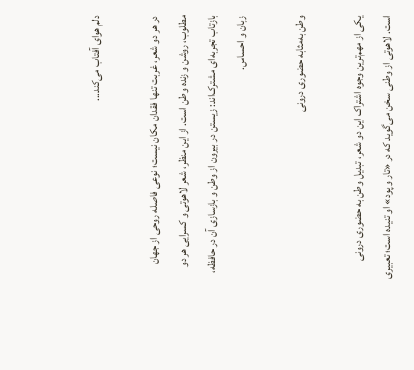دلم هوای آفتاب می‌کند...

در هر دو شعر، غربت تنها فقدان مکان نیست؛ نوعی فاصله روحی از جهان مطلوب، روشن و زنده وطن است. از این منظر، شعر لاهوتی و کسرایی هر دو بازتاب تجربه‌ای مشترک‌اند: زیستن در بیرون از وطن و بازسازی آن در حافظه، زبان و احساس.

وطن به‌مثابه حضوری درونی

یکی از مهم‌ترین وجوه اشتراک این دو شعر، تبدیل وطن به حضوری درونی است. لاهوتی از وطنی سخن می‌گوید که در «تار و پود» او تنیده است؛ تعبیری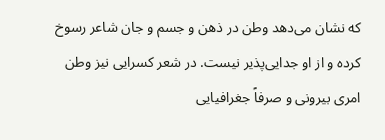که نشان می‌دهد وطن در ذهن و جسم و جان شاعر رسوخ کرده و از او جدایی‌پذیر نیست. در شعر کسرایی نیز وطن امری بیرونی و صرفاً جغرافیایی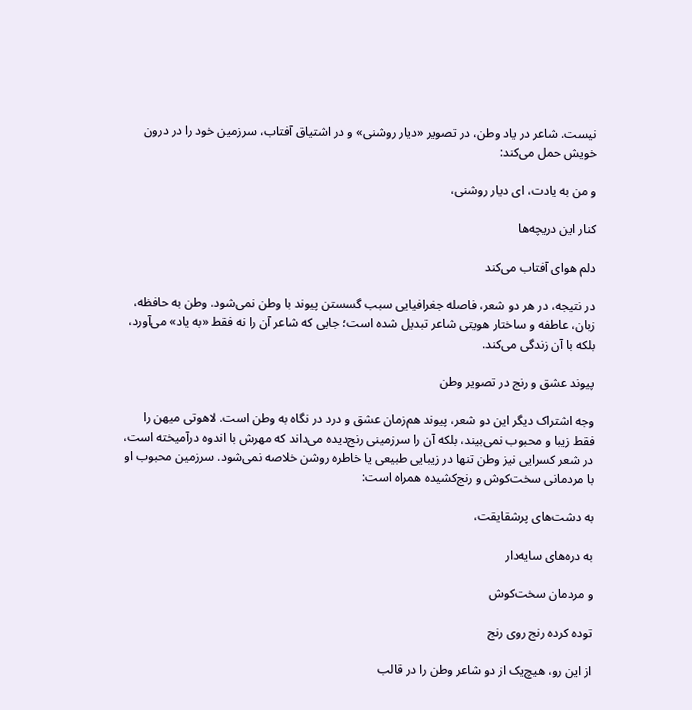نیست. شاعر در یاد وطن، در تصویر «دیار روشنی» و در اشتیاق آفتاب، سرزمین خود را در درون خویش حمل می‌کند:

و من به یادت، ای دیار روشنی،

کنار این دریچه‌ها

دلم هوای آفتاب می‌کند

در نتیجه، در هر دو شعر، فاصله جغرافیایی سبب گسستن پیوند با وطن نمی‌شود. وطن به حافظه، زبان، عاطفه و ساختار هویتی شاعر تبدیل شده است؛ جایی که شاعر آن را نه فقط «به یاد» می‌آورد، بلکه با آن زندگی می‌کند.

پیوند عشق و رنج در تصویر وطن

وجه اشتراک دیگر این دو شعر، پیوند هم‌زمان عشق و درد در نگاه به وطن است. لاهوتی میهن را فقط زیبا و محبوب نمی‌بیند، بلکه آن را سرزمینی رنج‌دیده می‌داند که مهرش با اندوه درآمیخته است، در شعر کسرایی نیز وطن تنها در زیبایی طبیعی یا خاطره روشن خلاصه نمی‌شود. سرزمین محبوب او با مردمانی سخت‌کوش و رنج‌کشیده همراه است:

به دشت‌های پرشقایقت،

به دره‌های سایه‌دار

و مردمان سخت‌کوش

توده کرده رنج روی رنج

از این رو، هیچ‌یک از دو شاعر وطن را در قالب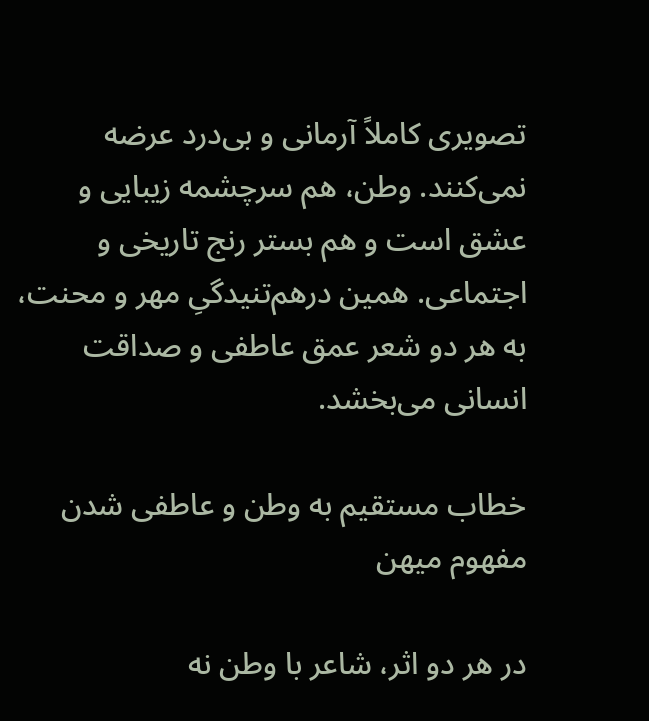تصویری کاملاً آرمانی و بی‌درد عرضه نمی‌کنند. وطن، هم سرچشمه زیبایی و عشق است و هم بستر رنج تاریخی و اجتماعی. همین درهم‌تنیدگیِ مهر و محنت، به هر دو شعر عمق عاطفی و صداقت انسانی می‌بخشد.

خطاب مستقیم به وطن و عاطفی شدن مفهوم میهن

در هر دو اثر، شاعر با وطن نه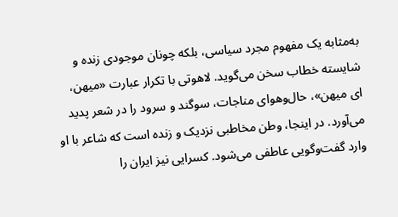به‌مثابه یک مفهوم مجرد سیاسی، بلکه چونان موجودی زنده و شایسته خطاب سخن می‌گوید. لاهوتی با تکرار عبارت «میهن، ای میهن»، حال‌وهوای مناجات، سوگند و سرود را در شعر پدید می‌آورد. در اینجا، وطن مخاطبی نزدیک و زنده است که شاعر با او وارد گفت‌وگویی عاطفی می‌شود. کسرایی نیز ایران را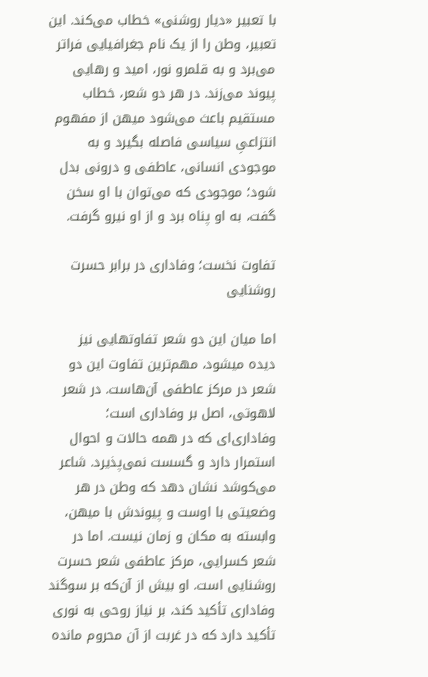با تعبیر «دیار روشنی» خطاب می‌کند. این تعبیر، وطن را از یک نام جغرافیایی فراتر می‌برد و به قلمرو نور، امید و رهایی پیوند می‌زند. در هر دو شعر، خطاب مستقیم باعث می‌شود میهن از مفهوم انتزاعیِ سیاسی فاصله بگیرد و به موجودی انسانی، عاطفی و درونی بدل شود؛ موجودی که می‌توان با او سخن گفت، به او پناه برد و از او نیرو گرفت.

تفاوت نخست؛ وفاداری در برابر حسرت روشنایی

اما میان این دو شعر تفاوتهایی نیز دیده میشود، مهم‌ترین تفاوت این دو شعر در مرکز عاطفی آن‌هاست. در شعر لاهوتی، اصل بر وفاداری است؛ وفاداری‌ای که در همه حالات و احوال استمرار دارد و گسست نمی‌پذیرد. شاعر می‌کوشد نشان دهد که وطن در هر وضعیتی با اوست و پیوندش با میهن، وابسته به مکان و زمان نیست. اما در شعر کسرایی، مرکز عاطفی شعر حسرت روشنایی است. او بیش از آن‌که بر سوگند وفاداری تأکید کند، بر نیاز روحی به نوری تأکید دارد که در غربت از آن محروم مانده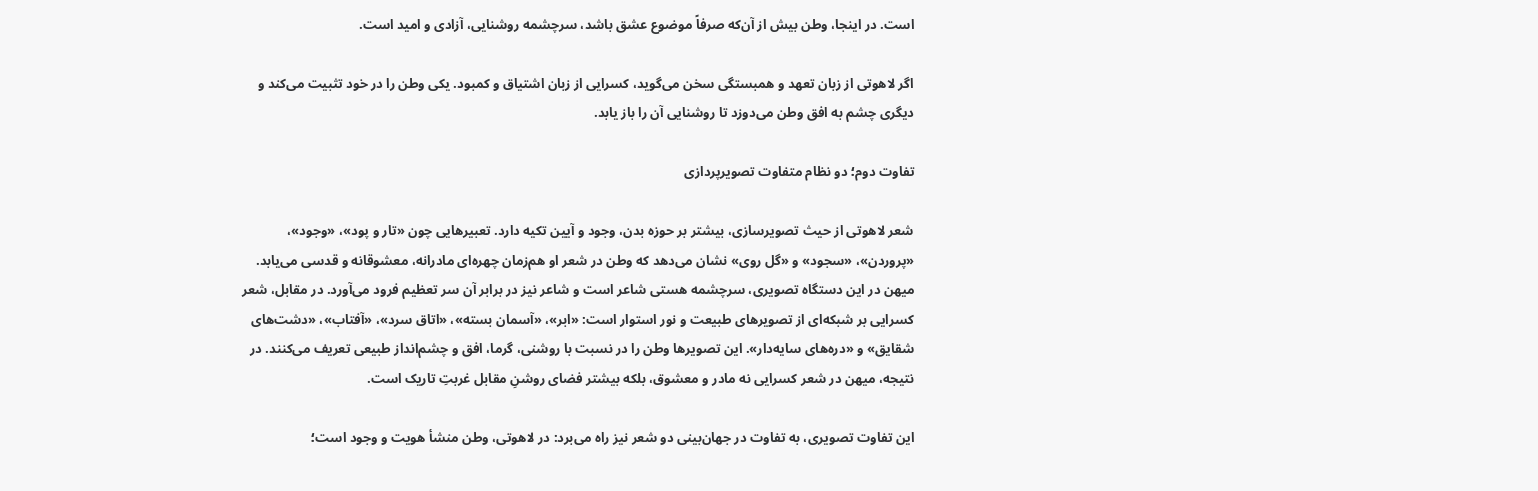است. در اینجا، وطن بیش از آن‌که صرفاً موضوع عشق باشد، سرچشمه روشنایی، آزادی و امید است.

اگر لاهوتی از زبان تعهد و همبستگی سخن می‌گوید، کسرایی از زبان اشتیاق و کمبود. یکی وطن را در خود تثبیت می‌کند و دیگری چشم به افق وطن می‌دوزد تا روشنایی آن را باز یابد.

تفاوت دوم؛ دو نظام متفاوت تصویرپردازی

شعر لاهوتی از حیث تصویرسازی، بیشتر بر حوزه بدن، وجود و آیین تکیه دارد. تعبیرهایی چون «تار و پود»، «وجود»، «پروردن»، «سجود» و «گل روی» نشان می‌دهد که وطن در شعر او هم‌زمان چهره‌ای مادرانه، معشوقانه و قدسی می‌یابد. میهن در این دستگاه تصویری، سرچشمه هستی شاعر است و شاعر نیز در برابر آن سر تعظیم فرود می‌آورد. در مقابل، شعر کسرایی بر شبکه‌ای از تصویرهای طبیعت و نور استوار است: «ابر»، «آسمان بسته»، «اتاق سرد»، «آفتاب»، «دشت‌های شقایق» و «دره‌های سایه‌دار». این تصویرها وطن را در نسبت با روشنی، گرما، افق و چشم‌انداز طبیعی تعریف می‌کنند. در نتیجه، میهن در شعر کسرایی نه مادر و معشوق، بلکه بیشتر فضای روشنِ مقابل غربتِ تاریک است.

این تفاوت تصویری، به تفاوت در جهان‌بینی دو شعر نیز راه می‌برد: در لاهوتی، وطن منشأ هویت و وجود است؛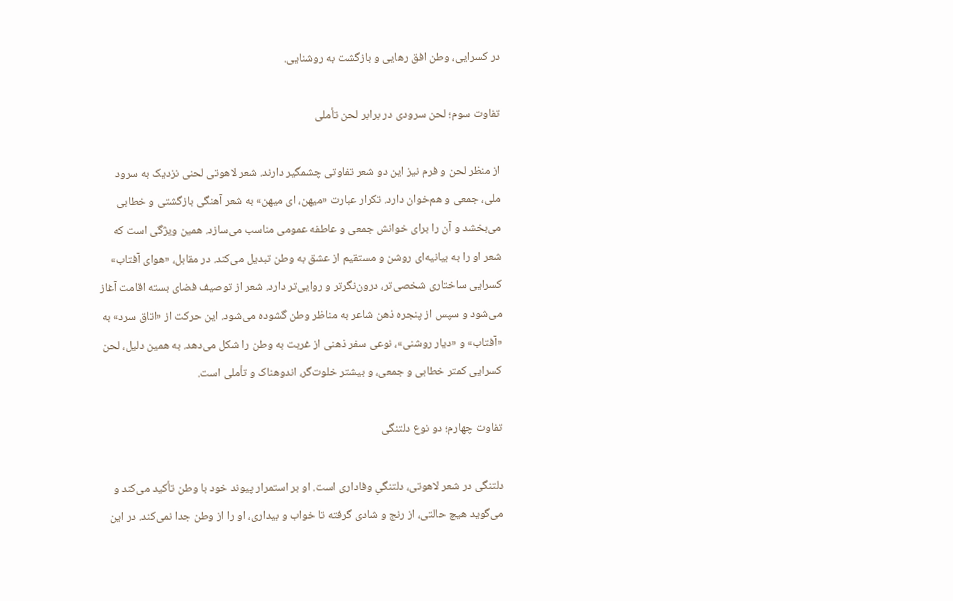در کسرایی، وطن افق رهایی و بازگشت به روشنایی.

تفاوت سوم؛ لحن سرودی در برابر لحن تأملی

از منظر لحن و فرم نیز این دو شعر تفاوتی چشمگیر دارند. شعر لاهوتی لحنی نزدیک به سرود ملی، جمعی و هم‌خوان دارد. تکرار عبارت «میهن، ای میهن» به شعر آهنگی بازگشتی و خطابی می‌بخشد و آن را برای خوانش جمعی و عاطفه عمومی مناسب می‌سازد. همین ویژگی است که شعر او را به بیانیه‌ای روشن و مستقیم از عشق به وطن تبدیل می‌کند. در مقابل، «هوای آفتاب» کسرایی ساختاری شخصی‌تر، درون‌نگرتر و روایی‌تر دارد. شعر از توصیف فضای بسته اقامت آغاز می‌شود و سپس از پنجره ذهن شاعر به مناظر وطن گشوده می‌شود. این حرکت از «اتاق سرد» به «آفتاب» و «دیار روشنی»، نوعی سفر ذهنی از غربت به وطن را شکل می‌دهد. به همین دلیل، لحن کسرایی کمتر خطابی و جمعی، و بیشتر خلوت‌گر، اندوهناک و تأملی است.

تفاوت چهارم؛ دو نوع دلتنگی

دلتنگی در شعر لاهوتی، دلتنگیِ وفاداری است. او بر استمرار پیوند خود با وطن تأکید می‌کند و می‌گوید هیچ حالتی، از رنج و شادی گرفته تا خواب و بیداری، او را از وطن جدا نمی‌کند. در این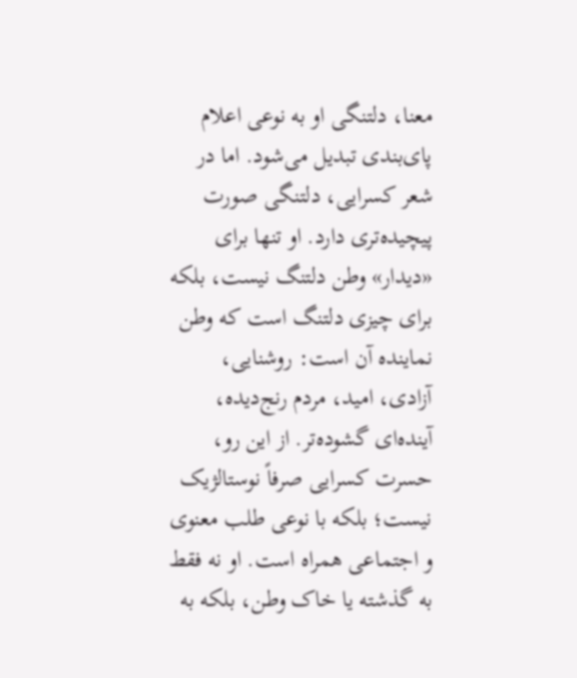معنا، دلتنگی او به نوعی اعلام پای‌بندی تبدیل می‌شود. اما در شعر کسرایی، دلتنگی صورت پیچیده‌تری دارد. او تنها برای «دیدار» وطن دلتنگ نیست، بلکه برای چیزی دلتنگ است که وطن نماینده آن است: روشنایی، آزادی، امید، مردم رنج‌دیده، آینده‌ای گشوده‌تر. از این رو، حسرت کسرایی صرفاً نوستالژیک نیست؛ بلکه با نوعی طلب معنوی و اجتماعی همراه است. او نه فقط به گذشته یا خاک وطن، بلکه به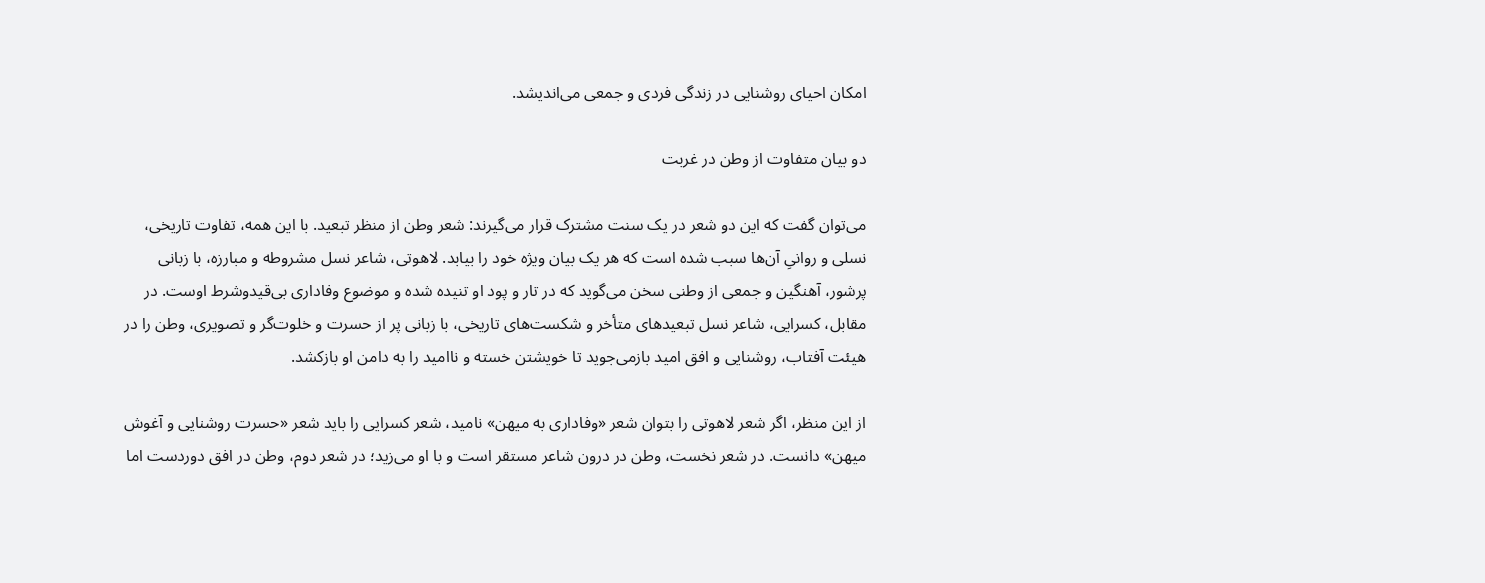امکان احیای روشنایی در زندگی فردی و جمعی می‌اندیشد.

دو بیان متفاوت از وطن در غربت

می‌توان گفت که این دو شعر در یک سنت مشترک قرار می‌گیرند: شعر وطن از منظر تبعید. با این همه، تفاوت تاریخی، نسلی و روانیِ آن‌ها سبب شده است که هر یک بیان ویژه خود را بیابد. لاهوتی، شاعر نسل مشروطه و مبارزه، با زبانی پرشور، آهنگین و جمعی از وطنی سخن می‌گوید که در تار و پود او تنیده شده و موضوع وفاداری بی‌قیدوشرط اوست. در مقابل، کسرایی، شاعر نسل تبعیدهای متأخر و شکست‌های تاریخی، با زبانی پر از حسرت و خلوت‌گر و تصویری، وطن را در هیئت آفتاب، روشنایی و افق امید بازمی‌جوید تا خویشتن خسته و ناامید را به دامن او بازکشد.

از این منظر، اگر شعر لاهوتی را بتوان شعر «وفاداری به میهن» نامید، شعر کسرایی را باید شعر «حسرت روشنایی و آغوش میهن» دانست. در شعر نخست، وطن در درون شاعر مستقر است و با او می‌زید؛ در شعر دوم، وطن در افق دوردست اما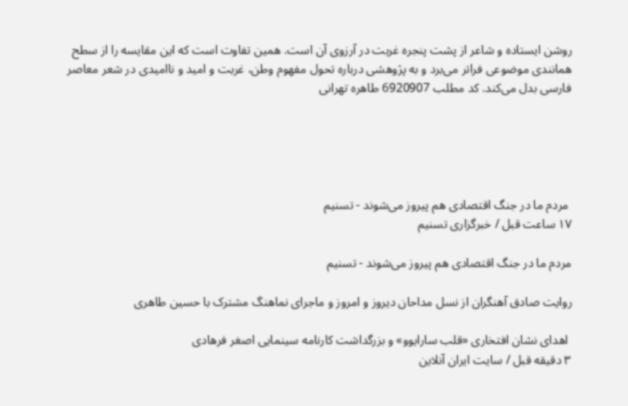روشن ایستاده و شاعر از پشت پنجره غربت در آرزوی آن است. همین تفاوت است که این مقایسه را از سطح همانندی موضوعی فراتر می‌برد و به پژوهشی درباره تحول مفهوم وطن، غربت و امید و ناامیدی در شعر معاصر فارسی بدل می‌کند. کد مطلب 6920907 طاهره تهرانی





 مردم ما در جنگ اقتصادی هم پیروز می‌شوند - تسنیم
۱۷ ساعت قبل / خبرگزاری تسنیم

مردم ما در جنگ اقتصادی هم پیروز می‌شوند - تسنیم

روایت صادق آهنگران از نسل مداحان دیروز و امروز و ماجرای نماهنگ مشترک با حسین طاهری

 اهدای نشان افتخاری «قلب سارایوو» و بزرگداشت کارنامه سینمایی اصغر فرهادی
۳ دقیقه قبل / سایت ایران آنلاین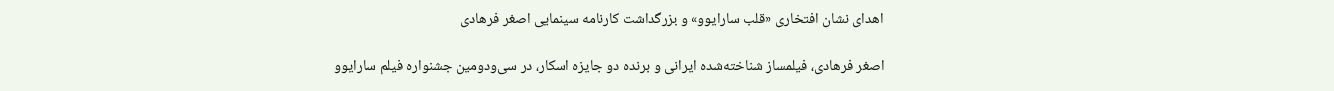اهدای نشان افتخاری «قلب سارایوو» و بزرگداشت کارنامه سینمایی اصغر فرهادی

اصغر فرهادی، فیلمساز شناخته‌شده ایرانی و برنده دو جایزه اسکار، در سی‌ودومین جشنواره فیلم سارایوو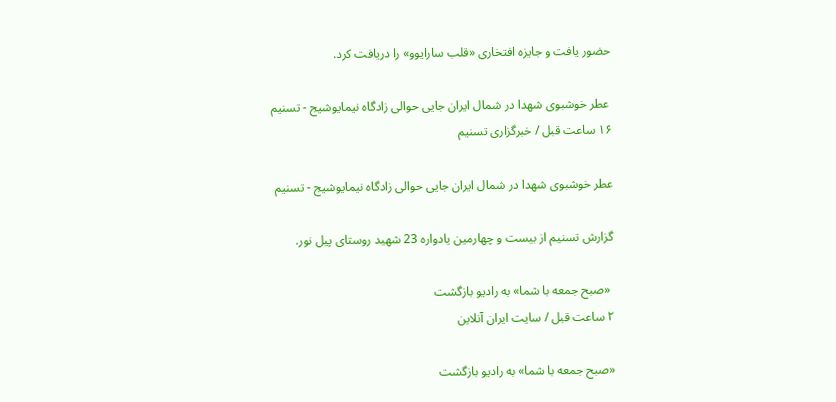حضور یافت و جایزه افتخاری «قلب سارایوو» را دریافت کرد.

 عطر خوشبوی شهدا در شمال ایران جایی حوالی زادگاه نیمایوشیج - تسنیم
۱۶ ساعت قبل / خبرگزاری تسنیم

عطر خوشبوی شهدا در شمال ایران جایی حوالی زادگاه نیمایوشیج - تسنیم

گزارش تسنیم از بیست و چهارمین یادواره 23 شهید روستای پیل نور.

 «صبح جمعه با شما» به رادیو بازگشت
۲ ساعت قبل / سایت ایران آنلاین

«صبح جمعه با شما» به رادیو بازگشت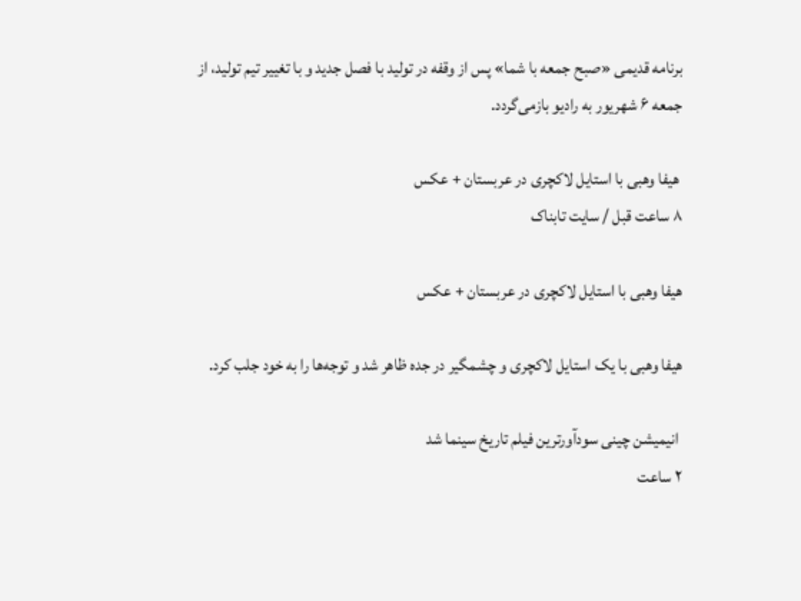برنامه قدیمی «صبح جمعه با شما» پس از وقفه‌ در تولید با فصل جدید و با تغییر تیم تولید، از جمعه ۶ شهریور به رادیو بازمی‌گردد.

 هیفا وهبی با استایل لاکچری در عربستان + عکس
۸ ساعت قبل / سایت تابناک

هیفا وهبی با استایل لاکچری در عربستان + عکس

هیفا وهبی با یک استایل لاکچری و چشمگیر در جده ظاهر شد و توجه‌ها را به خود جلب کرد.

 انیمیشن چینی سودآورترین فیلم تاریخ سینما شد
۲ ساعت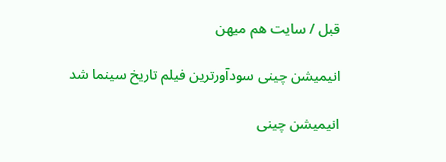قبل / سایت هم میهن

انیمیشن چینی سودآورترین فیلم تاریخ سینما شد

انیمیشن چینی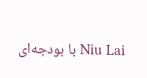Niu Lai با بودجه‌ای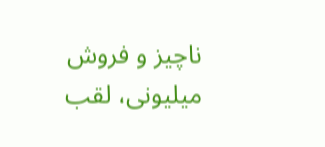ناچیز و فروش میلیونی، لقب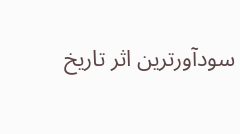سودآورترین اثر تاریخ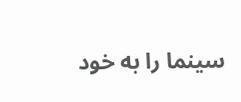سینما را به خود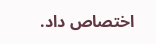اختصاص داد.